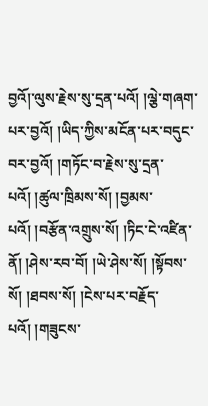བྱའོ།་ལུས་རྗེས་སུ་དྲན་པའོ། །ལྕེ་གཞག་པར་བྱའོ། །ཡིད་ཀྱིས་མངོན་པར་བདུང་བར་བྱའོ། །གཏོང་བ་རྗེས་སུ་དྲན་པའོ། །ཚུལ་ཁྲིམས་སོ། །བྱམས་པའོ། །བརྩོན་འགྲུས་སོ། །ཏིང་ངེ་འཛིན་ནོ། །ཤེས་རབ་བོ། །ཡེ་ཤེས་སོ། །སྟོབས་སོ། །ཐབས་སོ། །ངེས་པར་བརྗོད་པའོ། །གཟུངས་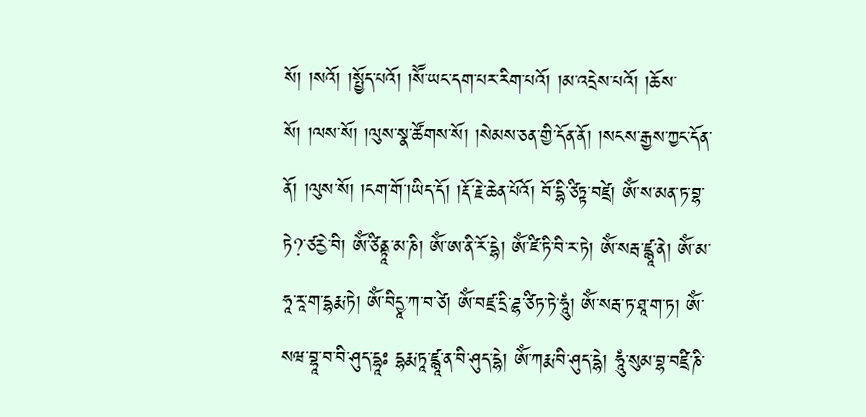སོ། །སའོ། །སྤྱོད་པའོ། །སཽ་ཡང་དག་པར་རིག་པའོ། །མ་འདྲེས་པའོ། །ཆོས་སོ། །ལས་སོ། །ལུས་སྣ་ཚོགས་སོ། །སེམས་ཅན་གྱི་དོན་ནོ། །སངས་རྒྱས་ཀྱང་དོན་ནོ། །ལུས་སོ། །ངག་གོ་།ཡིད་དོ། །རྡོ་རྗེ་ཆེན་པོའོ། བོ་དྷི་ཙིཏྟ་བཛྲེ། ཨོཾ་ས་མན་ཏ་བྷ་ཏེ?་ཙརྱེ་བི། ཨོཾ་ཙིནྟཱ་མ་ཎི། ཨོཾ་ཨ་ནི་རོ་དྷེ། ཨོཾ་ཛི་ཏི་བི་ར་ཏེ། ཨོཾ་སརྦ་ཛྙཱ་ནེ། ཨོཾ་མ་ཧཱ་རཱ་ག་དྷརྨ་ཏེ། ཨོཾ་བིདྱཱ་ཀ་བ་ཙེ། ཨོཾ་བཛྲ་དྲི་ཌྷ་ཙིཏ་ཏེ་ཧཱུཾ། ཨོཾ་སརྦ་ཏ་ཐཱ་ག་ཏ། ཨོཾ་སཝ་བྷཱ་བ་བི་ཤུད་དྷཱཿ དྷརྨ་ཏཱ་ཛྙཱ་ན་བི་ཤུད་དྷེ། ཨོཾ་ཀརྨ་བི་ཤུད་དྷེ། ཧཱུཾ་སུམ་བྷ་བཛྲི་ཎི་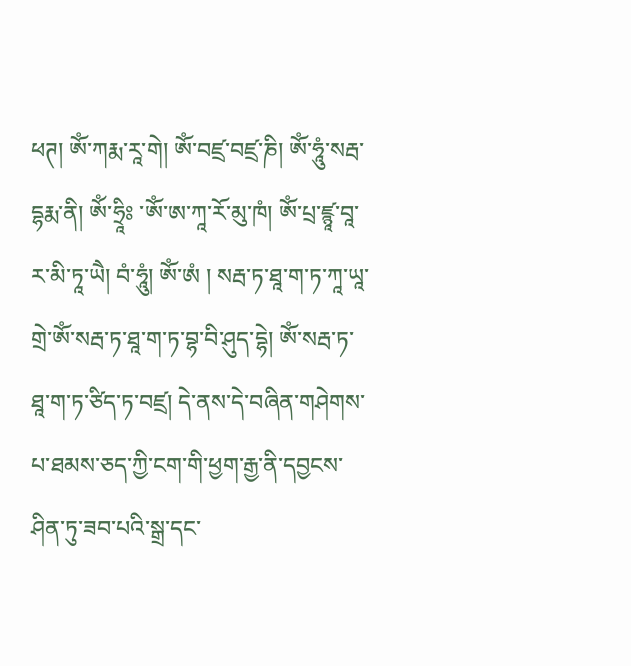ཕཊ། ཨོཾ་ཀརྨ་རཱ་གེ། ཨོཾ་བཛྲ་བཛྲ་ཎི། ཨོཾ་ཧཱུཾ་སརྦ་དྷརྨ་ནི། ཨོཾ་ཧྲཱིཿ ་ཨོཾ་ཨ་ཀཱ་རོ་མུ་ཁཾ། ཨོཾ་པྲ་ཛྙཱ་བཱ་ར་མི་ཏཱ་ཡཻ། བཾ་ཧཱུཾ། ཨོཾ་ཨཾ ། སརྦ་ཏ་ཐཱ་ག་ཏ་ཀཱ་ཡཱ་གྲེ་ཨོཾ་སརྦ་ཏ་ཐཱ་ག་ཏ་བྷ་བི་ཤུད་དྷེ། ཨོཾ་སརྦ་ཏ་ཐཱ་ག་ཏ་ཙིད་ཏ་བཛྲ། དེ་ནས་དེ་བཞིན་གཤེགས་པ་ཐམས་ཅད་ཀྱི་ངག་གི་ཕྱག་རྒྱ་ནི་དབྱངས་ཤིན་ཏུ་ཟབ་པའི་སྒྲ་དང་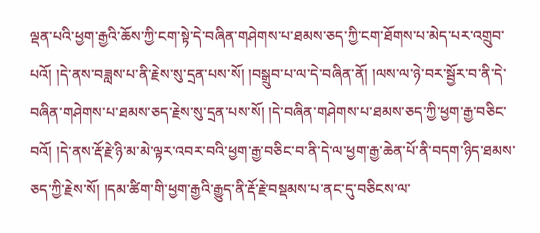ལྡན་པའི་ཕྱག་རྒྱའི་ཆོས་ཀྱི་ངག་སྟེ་དེ་བཞིན་གཤེགས་པ་ཐམས་ཅད་ཀྱི་ངག་ཐོགས་པ་མེད་པར་འགྲུབ་པའོ། །དེ་ནས་བཟླས་པ་ནི་རྗེས་སུ་དྲན་པས་སོ། །བསྒྲུབ་པ་ལ་དེ་བཞིན་ནོ། །ལས་ལ་ཉེ་བར་སྦྱོར་བ་ནི་དེ་བཞིན་གཤེགས་པ་ཐམས་ཅད་རྗེས་སུ་དྲན་པས་སོ། །དེ་བཞིན་གཤེགས་པ་ཐམས་ཅད་ཀྱི་ཕྱག་རྒྱ་བཅིང་བའོ། །དེ་ནས་རྡོ་རྗེ་ཉི་མ་མེ་ལྟར་འབར་བའི་ཕྱག་རྒྱ་བཅིང་བ་ནི་དེ་ལ་ཕྱག་རྒྱ་ཆེན་པོ་ནི་བདག་ཉིད་ཐམས་ཅད་ཀྱི་རྗེས་སོ། །དམ་ཚིག་གི་ཕྱག་རྒྱའི་རྒྱུད་ནི་རྡོ་རྗེ་བསྡམས་པ་ནང་དུ་བཅིངས་ལ་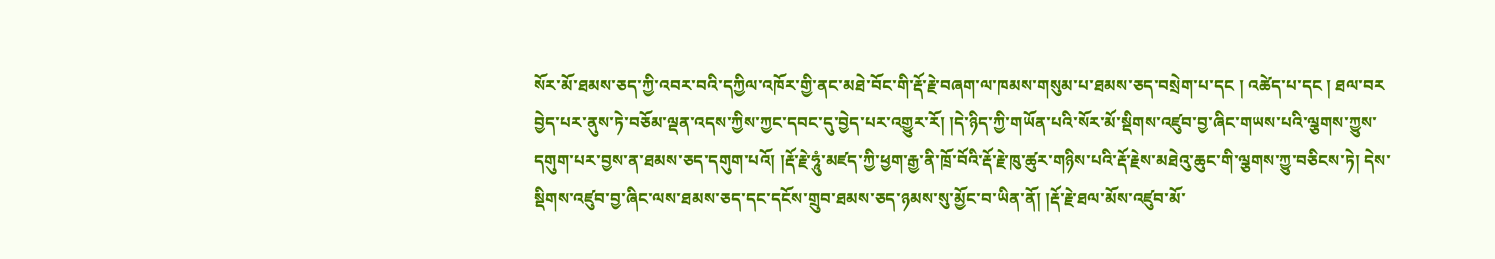སོར་མོ་ཐམས་ཅད་ཀྱི་འབར་བའི་དཀྱིལ་འཁོར་གྱི་ནང་མཐེ་བོང་གི་རྡོ་རྗེ་བཞག་ལ་ཁམས་གསུམ་པ་ཐམས་ཅད་བསྲེག་པ་དང ། འཚེད་པ་དང ། ཐལ་བར
བྱེད་པར་ནུས་ཏེ་བཅོམ་ལྡན་འདས་ཀྱིས་ཀྱང་དབང་དུ་བྱེད་པར་འགྱུར་རོ། །དེ་ཉིད་ཀྱི་གཡོན་པའི་སོར་མོ་སྡིགས་འཛུབ་བྱ་ཞིང་གཡས་པའི་ལྕགས་ཀྱུས་དགུག་པར་བྱས་ན་ཐམས་ཅད་དགུག་པའོ། །རྡོ་རྗེ་ཧཱུཾ་མཛད་ཀྱི་ཕྱག་རྒྱ་ནི་ཁྲོ་བོའི་རྡོ་རྗེ་ཁུ་ཚུར་གཉིས་པའི་རྡོ་རྗེས་མཐེའུ་ཆུང་གི་ལྕགས་ཀྱུ་བཅིངས་ཏེ། དེས་སྡིགས་འཛུབ་བྱ་ཞིང་ལས་ཐམས་ཅད་དང་དངོས་གྲུབ་ཐམས་ཅད་ཉམས་སུ་མྱོང་བ་ཡིན་ནོ། །རྡོ་རྗེ་ཐལ་མོས་འཛུབ་མོ་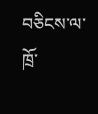བཅིངས་ལ་ཁྲོ་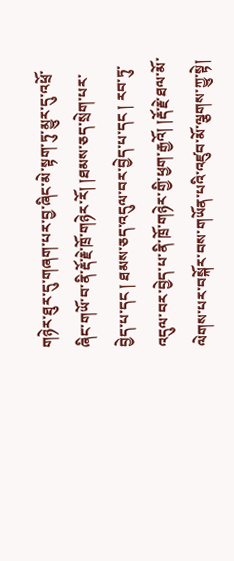གཉེར་ཐུར་དུ་གཞག་པར་བྱ་ཞིང་མེ་སྟག་ཏུ་མྱུར་དུ་འཕྲོ་ཞིང་གཡོ་བ་ནི་རྡོ་རྗེ་ཁྲོ་གཉེར་རོ། །ཐམས་ཅད་སྲེག་པར་བྱེད་པ་དང ། ཐམས་ཅད་འདུལ་བར་བྱེད་པ་དང ། རབ་ཏུ་འདུལ་བར་བྱེད་པ་ནི་ཁྲོ་གཉེར་གྱི་ཕྱག་རྒྱའོ། །རྡོ་རྗེ་ཐལ་མོ་ལེགས་པར་བསྐོར་བས་གཡོན་པའི་འཛུབ་མོ་ལྕགས་ཀྱུ་སྟེ།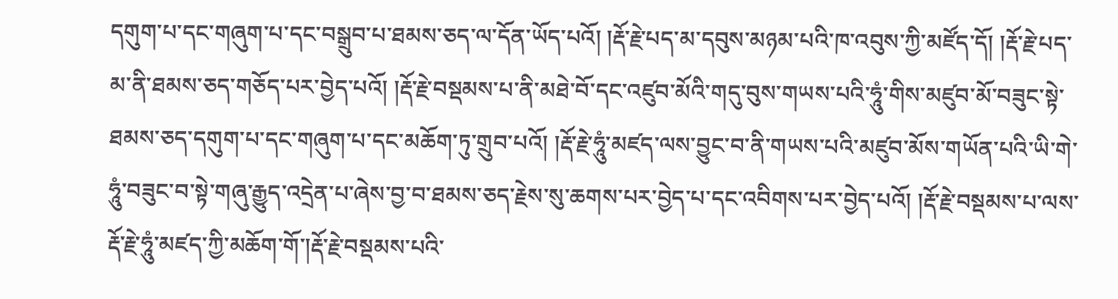དགུག་པ་དང་གཞུག་པ་དང་བསྒྲུབ་པ་ཐམས་ཅད་ལ་དོན་ཡོད་པའོ། །རྡོ་རྗེ་པད་མ་དབུས་མཉམ་པའི་ཁ་འབུས་ཀྱི་མཛོད་དོ། །རྡོ་རྗེ་པད་མ་ནི་ཐམས་ཅད་གཅོད་པར་བྱེད་པའོ། །རྡོ་རྗེ་བསྡམས་པ་ནི་མཐེ་བོ་དང་འཛུབ་མོའི་གདུ་བུས་གཡས་པའི་ཧཱུཾ་གིས་མཛུབ་མོ་བཟུང་སྟེ་ཐམས་ཅད་དགུག་པ་དང་གཞུག་པ་དང་མཆོག་ཏུ་གྲུབ་པའོ། །རྡོ་རྗེ་ཧཱུཾ་མཛད་ལས་བྱུང་བ་ནི་གཡས་པའི་མཛུབ་མོས་གཡོན་པའི་ཡི་གེ་ཧཱུཾ་བཟུང་བ་སྟེ་གཞུ་རྒྱུད་འདྲེན་པ་ཞེས་བྱ་བ་ཐམས་ཅད་རྗེས་སུ་ཆགས་པར་བྱེད་པ་དང་འབིགས་པར་བྱེད་པའོ། །རྡོ་རྗེ་བསྡམས་པ་ལས་རྡོ་རྗེ་ཧཱུཾ་མཛད་ཀྱི་མཆོག་གོ་།རྡོ་རྗེ་བསྡམས་པའི་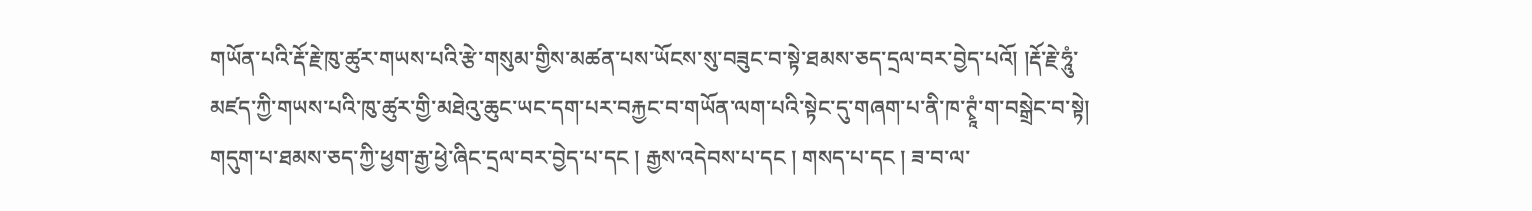གཡོན་པའི་རྡོ་རྗེ་ཁུ་ཚུར་གཡས་པའི་རྩེ་གསུམ་གྱིས་མཚན་པས་ཡོངས་སུ་བཟུང་བ་སྟེ་ཐམས་ཅད་དྲལ་བར་བྱེད་པའོ། །རྡོ་རྗེ་ཧཱུཾ་མཛད་ཀྱི་གཡས་པའི་ཁུ་ཚུར་གྱི་མཐེའུ་ཆུང་ཡང་དག་པར་བརྐྱང་བ་གཡོན་ལག་པའི་སྟེང་དུ་གཞག་པ་ནི་ཁ་ཊྭཱཾ་ག་བསྒྲེང་བ་སྟེ། གདུག་པ་ཐམས་ཅད་ཀྱི་ཕྱག་རྒྱ་ཕྱེ་ཞིང་དྲལ་བར་བྱེད་པ་དང ། རྒྱས་འདེབས་པ་དང ། གསད་པ་དང ། ཟ་བ་ལ་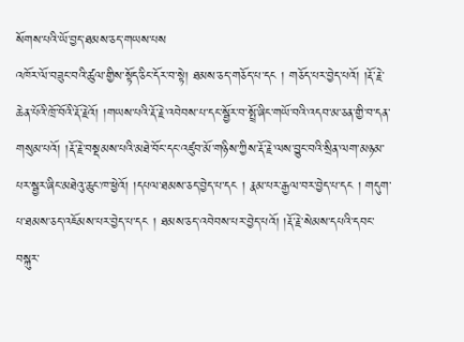སོགས་པའི་ཡོ་བྱད་ཐམས་ཅད་གཡས་པས
འཁོར་ལོ་བཟུང་བའི་ཚུལ་གྱིས་སྟོད་ཅིང་དོར་བ་སྟེ། ཐམས་ཅད་གཅོད་པ་དང ། གཅོད་པར་བྱེད་པའོ། །རྡོ་རྗེ་ཆེན་པོའི་ཁྲོ་བོའི་རྡོ་རྗེའོ། །གཡས་པའི་རྡོ་རྗེ་འབེབས་པ་དང་སྦྱོར་བ་སྤྲོ་ཞིང་གཡོ་བའི་འདབ་མ་ཅན་གྱི་བ་དན་གསུམ་པའོ། །རྡོ་རྗེ་བསྡམས་པའི་མཐེ་བོང་དང་འཛུབ་མོ་གཉིས་ཀྱིས་རྡོ་རྗེ་ལས་བྱུང་བའི་སྲིན་ལག་མཉམ་པར་སྦྱར་ཞིང་མཐེའུ་ཆུང་ཁ་ཕྱེའོ། །དཔལ་ཐམས་ཅད་བྱེད་པ་དང ། རྣམ་པར་རྒྱལ་བར་བྱེད་པ་དང ། གདུག་པ་ཐམས་ཅད་འཇོམས་པར་བྱེད་པ་དང ། ཐམས་ཅད་འབེབས་པར་བྱེད་པའོ། །རྡོ་རྗེ་སེམས་དཔའི་དབང་བསྐུར་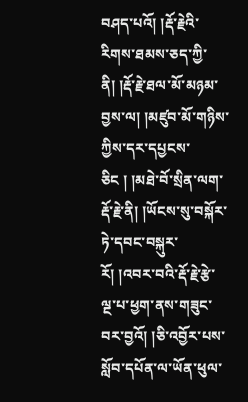བཤད་པའོ། །རྡོ་རྗེའི་རིགས་ཐམས་ཅད་ཀྱི་ནི། །རྡོ་རྗེ་ཐལ་མོ་མཉམ་བྱས་ལ། །མཛུབ་མོ་གཉིས་ཀྱིས་དར་དཔྱངས་ཅིང ། །མཐེ་བོ་སྲིན་ལག་རྡོ་རྗེ་ནི། །ཡོངས་སུ་བསྐོར་ཏེ་དབང་བསྐུར་རོ། །འབར་བའི་རྡོ་རྗེ་རྩེ་ལྔ་པ་ཕྱག་ནས་གཟུང་བར་བྱའོ། །ཅི་འབྱོར་པས་སློབ་དཔོན་ལ་ཡོན་ཕུལ་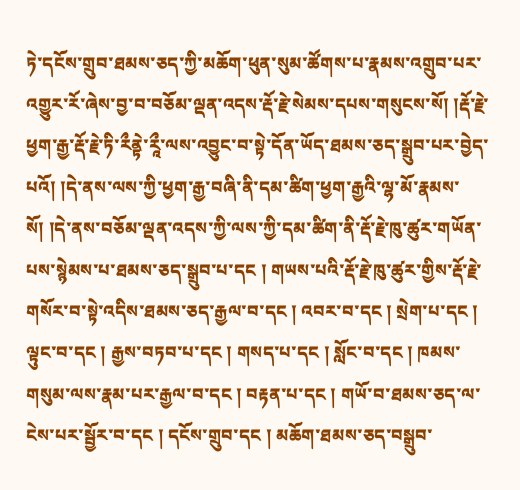ཏེ་དངོས་གྲུབ་ཐམས་ཅད་ཀྱི་མཆོག་ཕུན་སུམ་ཚོགས་པ་རྣམས་འགྲུབ་པར་འགྱུར་རོ་ཞེས་བྱ་བ་བཅོམ་ལྡན་འདས་རྡོ་རྗེ་སེམས་དཔས་གསུངས་སོ། །རྡོ་རྗེ་ཕྱག་རྒྱ་རྡོ་རྗེ་ཏི་རྀནྟེ་རཱྀ་ལས་འབྱུང་བ་སྟེ་དོན་ཡོད་ཐམས་ཅད་སྒྲུབ་པར་བྱེད་པའོ། །དེ་ནས་ལས་ཀྱི་ཕྱག་རྒྱ་བཞི་ནི་དམ་ཚིག་ཕྱག་རྒྱའི་ལྷ་མོ་རྣམས་སོ། །དེ་ནས་བཅོམ་ལྡན་འདས་ཀྱི་ལས་ཀྱི་དམ་ཚིག་ནི་རྡོ་རྗེ་ཁུ་ཚུར་གཡོན་པས་སྙེམས་པ་ཐམས་ཅད་སྒྲུབ་པ་དང ། གཡས་པའི་རྡོ་རྗེ་ཁུ་ཚུར་གྱིས་རྡོ་རྗེ་གསོར་བ་སྟེ་འདིས་ཐམས་ཅད་རྒྱལ་བ་དང ། འབར་བ་དང ། སྲེག་པ་དང ། ལྟུང་བ་དང ། རྒྱས་བཏབ་པ་དང ། གསད་པ་དང ། སློང་བ་དང ། ཁམས་གསུམ་ལས་རྣམ་པར་རྒྱལ་བ་དང ། བརྟན་པ་དང ། གཡོ་བ་ཐམས་ཅད་ལ་ངེས་པར་སྦྱོར་བ་དང ། དངོས་གྲུབ་དང ། མཆོག་ཐམས་ཅད་བསྒྲུབ་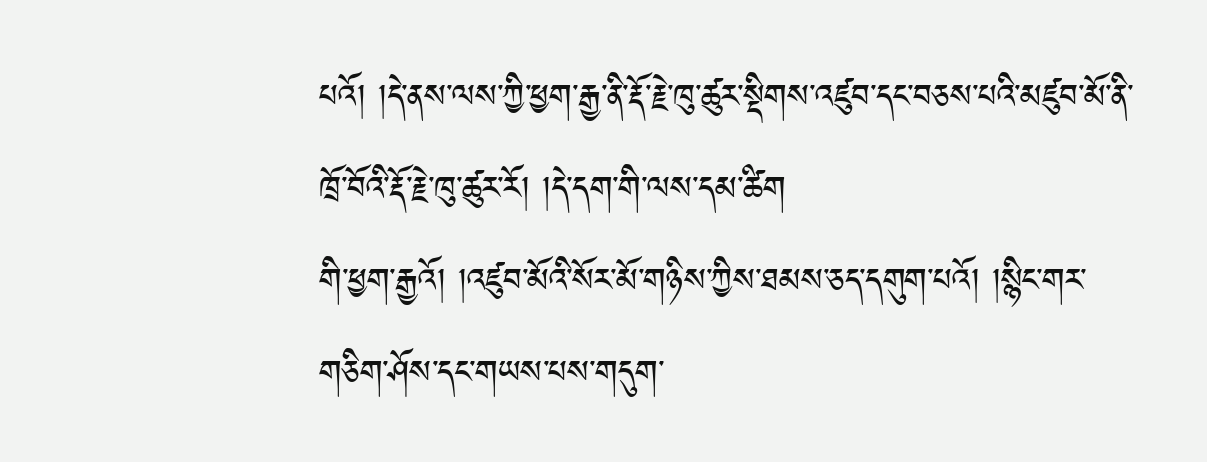པའོ། །དེ་ནས་ལས་ཀྱི་ཕྱག་རྒྱ་ནི་རྡོ་རྗེ་ཁུ་ཚུར་སྡིགས་འཛུབ་དང་བཅས་པའི་མཛུབ་མོ་ནི་ཁྲོ་བོའི་རྡོ་རྗེ་ཁུ་ཚུར་རོ། །དེ་དག་གི་ལས་དམ་ཚིག
གི་ཕྱག་རྒྱའོ། །འཛུབ་མོའི་སོར་མོ་གཉིས་ཀྱིས་ཐམས་ཅད་དགུག་པའོ། །སྙིང་གར་གཅིག་ཤོས་དང་གཡས་པས་གདུག་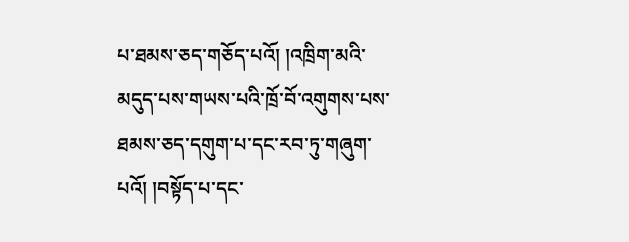པ་ཐམས་ཅད་གཅོད་པའོ། །འཁྲིག་མའི་མདུད་པས་གཡས་པའི་ཁྲོ་བོ་འགུགས་པས་ཐམས་ཅད་དགུག་པ་དང་རབ་ཏུ་གཞུག་པའོ། །བསྟོད་པ་དང་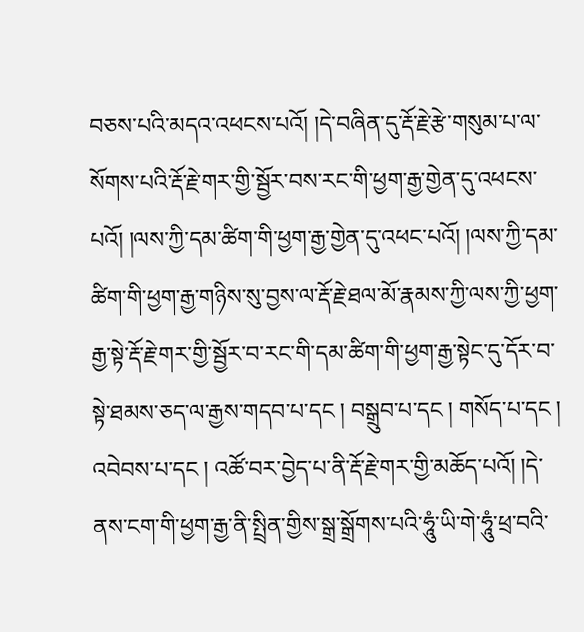བཅས་པའི་མདའ་འཕངས་པའོ། །དེ་བཞིན་དུ་རྡོ་རྗེ་རྩེ་གསུམ་པ་ལ་སོགས་པའི་རྡོ་རྗེ་གར་གྱི་སྦྱོར་བས་རང་གི་ཕྱག་རྒྱ་གྱེན་དུ་འཕངས་པའོ། །ལས་ཀྱི་དམ་ཚིག་གི་ཕྱག་རྒྱ་གྱེན་དུ་འཕང་པའོ། །ལས་ཀྱི་དམ་ཚིག་གི་ཕྱག་རྒྱ་གཉིས་སུ་བྱས་ལ་རྡོ་རྗེ་ཐལ་མོ་རྣམས་ཀྱི་ལས་ཀྱི་ཕྱག་རྒྱ་སྟེ་རྡོ་རྗེ་གར་གྱི་སྦྱོར་བ་རང་གི་དམ་ཚིག་གི་ཕྱག་རྒྱ་སྟེང་དུ་དོར་བ་སྟེ་ཐམས་ཅད་ལ་རྒྱས་གདབ་པ་དང ། བསྒྲུབ་པ་དང ། གསོད་པ་དང ། འབེབས་པ་དང ། འཚོ་བར་བྱེད་པ་ནི་རྡོ་རྗེ་གར་གྱི་མཆོད་པའོ། །དེ་ནས་ངག་གི་ཕྱག་རྒྱ་ནི་སྤྲིན་གྱིས་སྒྲ་སྒྲོགས་པའི་ཧཱུཾ་ཡི་གེ་ཧཱུཾ་ཕྲ་བའི་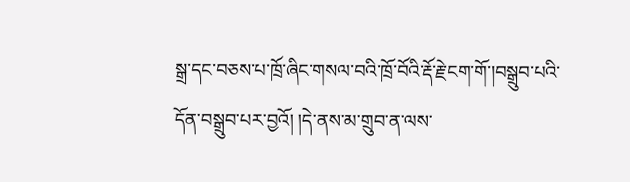སྒྲ་དང་བཅས་པ་ཁྲོ་ཞིང་གསལ་བའི་ཁྲོ་བོའི་རྡོ་རྗེ་ངག་གོ་།བསྒྲུབ་པའི་དོན་བསྒྲུབ་པར་བྱའོ། །དེ་ནས་མ་གྲུབ་ན་ལས་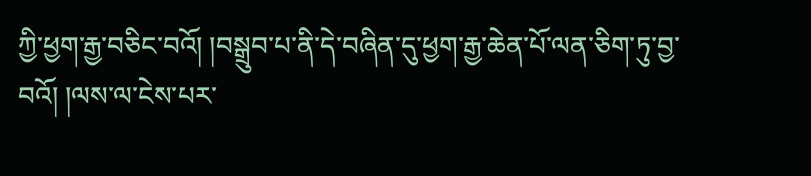ཀྱི་ཕྱག་རྒྱ་བཅིང་བའོ། །བསྒྲུབ་པ་ནི་དེ་བཞིན་དུ་ཕྱག་རྒྱ་ཆེན་པོ་ལན་ཅིག་ཏུ་བྱ་བའོ། །ལས་ལ་ངེས་པར་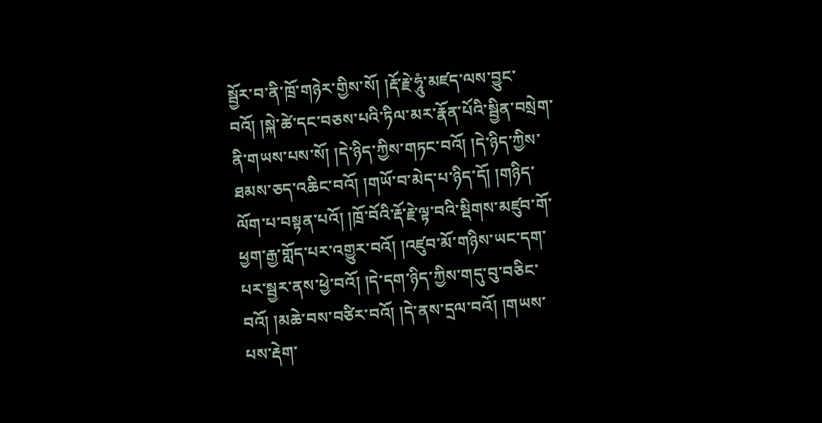སྦྱོར་བ་ནི་ཁྲོ་གཉེར་གྱིས་སོ། །རྡོ་རྗེ་ཧཱུཾ་མཛད་ལས་བྱུང་བའོ། །སྐེ་ཚེ་དང་བཅས་པའི་ཏིལ་མར་རྣོན་པོའི་སྦྱིན་བསྲེག་ནི་གཡས་པས་སོ། །དེ་ཉིད་ཀྱིས་གཏང་བའོ། །དེ་ཉིད་ཀྱིས་ཐམས་ཅད་འཆིང་བའོ། །གཡོ་བ་མེད་པ་ཉིད་དོ། །གཉིད་ལོག་པ་བསྟན་པའོ། །ཁྲོ་བོའི་རྡོ་རྗེ་ལྟ་བའི་སྡིགས་མཛུབ་གོ་ཕྱག་རྒྱ་གློད་པར་འགྱུར་བའོ། །འཛུབ་མོ་གཉིས་ཡང་དག་པར་སྦྱར་ནས་ཕྱེ་བའོ། །དེ་དག་ཉིད་ཀྱིས་གདུ་བུ་བཅིང་བའོ། །མཆེ་བས་བཙིར་བའོ། །དེ་ནས་དྲལ་བའོ། །གཡས་པས་རྡེག་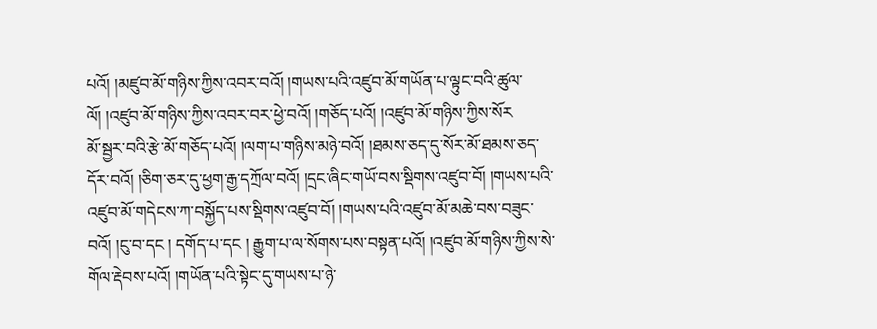པའོ། །མཛུབ་མོ་གཉིས་ཀྱིས་འབར་བའོ། །གཡས་པའི་འཛུབ་མོ་གཡོན་པ་ལྟུང་བའི་ཚུལ་ལོ། །འཛུབ་མོ་གཉིས་ཀྱིས་འབར་བར་ཕྱེ་བའོ། །གཅོད་པའོ། །འཛུབ་མོ་གཉིས་ཀྱིས་སོར
མོ་སྦྱར་བའི་རྩེ་མོ་གཅོད་པའོ། །ལག་པ་གཉིས་མཉེ་བའོ། །ཐམས་ཅད་དུ་སོར་མོ་ཐམས་ཅད་དོར་བའོ། །ཅིག་ཅར་དུ་ཕྱག་རྒྱ་དཀྲོལ་བའོ། །དྲང་ཞིང་གཡོ་བས་སྡིགས་འཛུབ་བོ། །གཡས་པའི་འཛུབ་མོ་གདེངས་ཀ་བསྐྱོད་པས་སྡིགས་འཛུབ་བོ། །གཡས་པའི་འཛུབ་མོ་མཆེ་བས་བཟུང་བའོ། །ངུ་བ་དང ། དགོད་པ་དང ། རྒྱུག་པ་ལ་སོགས་པས་བསྟན་པའོ། །འཛུབ་མོ་གཉིས་ཀྱིས་སེ་གོལ་རྡེབས་པའོ། །གཡོན་པའི་སྟེང་དུ་གཡས་པ་ཉེ་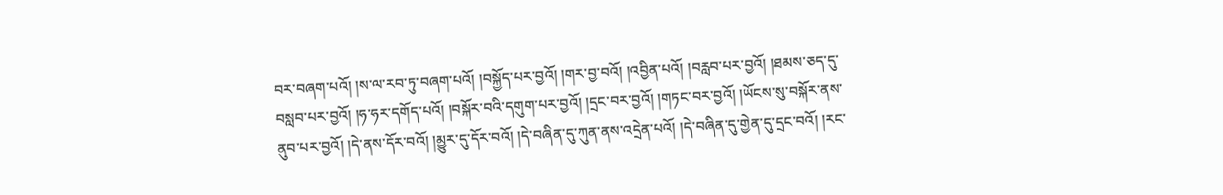བར་བཞག་པའོ། །ས་ལ་རབ་ཏུ་བཞག་པའོ། །བསྐྱོད་པར་བྱའོ། །གར་བྱ་བའོ། །འབྱིན་པའོ། །བརླབ་པར་བྱའོ། །ཐམས་ཅད་དུ་བསླབ་པར་བྱའོ། །ཧ་ཧར་དགོད་པའོ། །བསྐོར་བའི་དགུག་པར་བྱའོ། །དྲང་བར་བྱའོ། །གཏང་བར་བྱའོ། །ཡོངས་སུ་བསྐོར་ནས་ནུབ་པར་བྱའོ། །དེ་ནས་དོར་བའོ། །མྱུར་དུ་དོར་བའོ། །དེ་བཞིན་དུ་ཀུན་ནས་འདྲེན་པའོ། །དེ་བཞིན་དུ་གྱེན་དུ་དྲང་བའོ། །རང་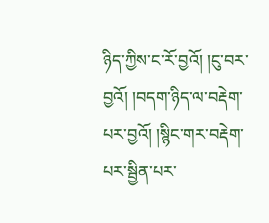ཉིད་ཀྱིས་ང་རོ་བྱའོ། །ངུ་བར་བྱའོ། །བདག་ཉིད་ལ་བརྡེག་པར་བྱའོ། །སྙིང་གར་བརྡེག་པར་སྦྱིན་པར་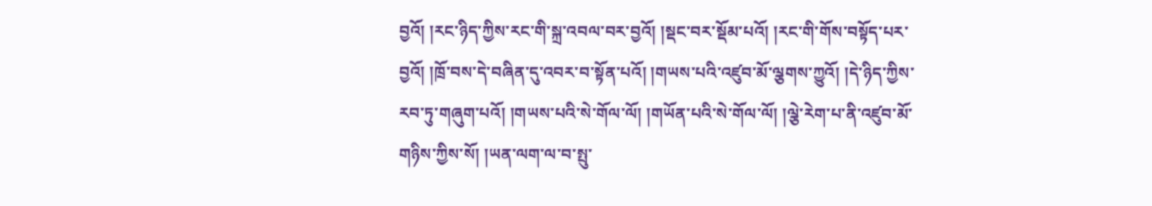བྱའོ། །རང་ཉིད་ཀྱིས་རང་གི་སྐྲ་འབལ་བར་བྱའོ། །སྡང་བར་སྡོམ་པའོ། །རང་གི་གོས་བསྟོད་པར་བྱའོ། །ཁྲོ་བས་དེ་བཞིན་དུ་འབར་བ་སྟོན་པའོ། །གཡས་པའི་འཛུབ་མོ་ལྕགས་ཀྱུའོ། །དེ་ཉིད་ཀྱིས་རབ་ཏུ་གཞུག་པའོ། །གཡས་པའི་སེ་གོལ་ལོ། །གཡོན་པའི་སེ་གོལ་ལོ། །ལྕེ་རེག་པ་ནི་འཛུབ་མོ་གཉིས་ཀྱིས་སོ། །ཡན་ལག་ལ་བ་སྤུ་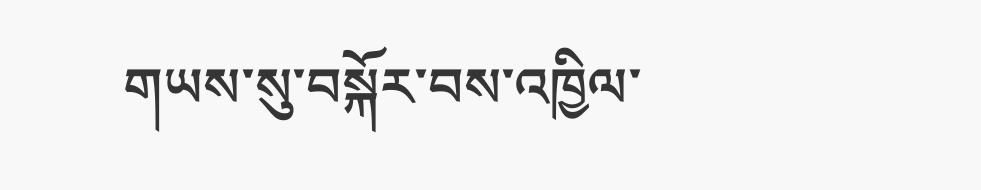གཡས་སུ་བསྐོར་བས་འཁྱིལ་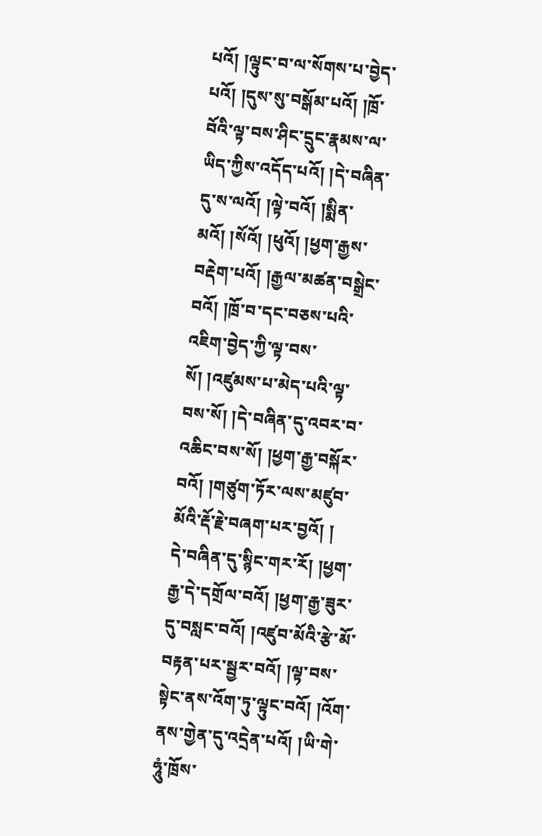པའོ། །ལྟུང་བ་ལ་སོགས་པ་བྱེད་པའོ། །དུས་སུ་བསྒོམ་པའོ། །ཁྲོ་བོའི་ལྟ་བས་ཤིང་དྲུང་རྣམས་ལ་ཡིད་ཀྱིས་འདོད་པའོ། །དེ་བཞིན་དུ་ས་ལའོ། །ལྟེ་བའོ། །སྨིན་མའོ། །སོའོ། །ཕུའོ། །ཕྱག་རྒྱས་བརྡེག་པའོ། །རྒྱལ་མཚན་བསྒྲེང་བའོ། །ཁྲོ་བ་དང་བཅས་པའི་འཇིག་བྱེད་ཀྱི་ལྟ་བས་སོ། །འཛུམས་པ་མེད་པའི་ལྟ་བས་སོ། །དེ་བཞིན་དུ་འབར་བ་འཆིང་བས་སོ། །ཕྱག་རྒྱ་བསྐོར་བའོ། །གཙུག་ཏོར་ལས་མཛུབ་མོའི་རྡོ་རྗེ་བཞག་པར་བྱའོ། །
དེ་བཞིན་དུ་སྙིང་གར་རོ། །ཕྱག་རྒྱ་དེ་དགྲོལ་བའོ། །ཕྱག་རྒྱ་ཟུར་དུ་བསླང་བའོ། །འཛུབ་མོའི་རྩེ་མོ་བརྟན་པར་སྦྱར་བའོ། །ལྟ་བས་སྟེང་ནས་འོག་ཏུ་ལྟུང་བའོ། །འོག་ནས་གྱེན་དུ་འདྲེན་པའོ། །ཡི་གེ་ཧཱུཾ་ཁྲོས་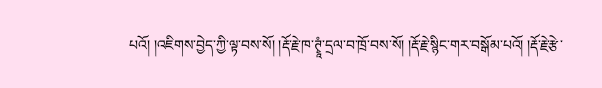པའོ། །འཇིགས་བྱེད་ཀྱི་ལྟ་བས་སོ། །རྡོ་རྗེ་ཁ་ཊྭཱཾ་དྲལ་བ་ཁྲོ་བས་སོ། །རྡོ་རྗེ་སྙིང་གར་བསྒོམ་པའོ། །རྡོ་རྗེ་རྩེ་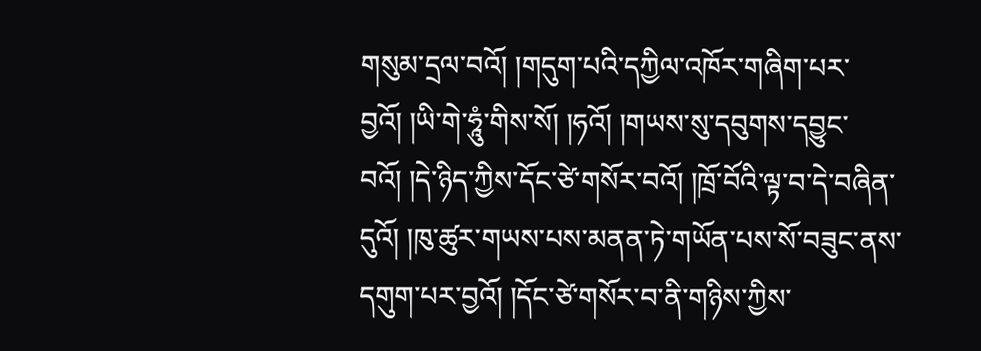གསུམ་དྲལ་བའོ། །གདུག་པའི་དཀྱིལ་འཁོར་གཞིག་པར་བྱའོ། །ཡི་གེ་ཧཱུཾ་གིས་སོ། །ཧའོ། །གཡས་སུ་དབུགས་དབྱུང་བའོ། །དེ་ཉིད་ཀྱིས་དོང་ཙེ་གསོར་བའོ། །ཁྲོ་བོའི་ལྟ་བ་དེ་བཞིན་དུའོ། །ཁུ་ཚུར་གཡས་པས་མནན་ཏེ་གཡོན་པས་སོ་བཟུང་ནས་དགུག་པར་བྱའོ། །དོང་ཙེ་གསོར་བ་ནི་གཉིས་ཀྱིས་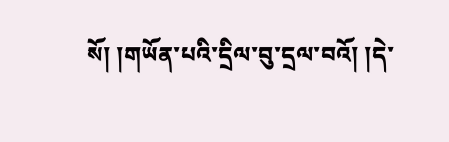སོ། །གཡོན་པའི་དྲིལ་བུ་དྲལ་བའོ། །དེ་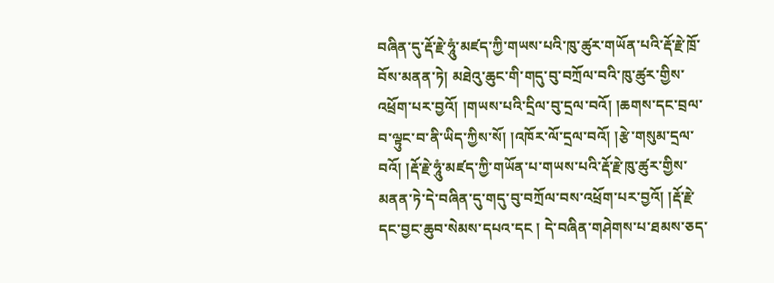བཞིན་དུ་རྡོ་རྗེ་ཧཱུཾ་མཛད་ཀྱི་གཡས་པའི་ཁུ་ཚུར་གཡོན་པའི་རྡོ་རྗེ་ཁྲོ་བོས་མནན་ཏེ། མཐེའུ་ཆུང་གི་གདུ་བུ་བཀྲོལ་བའི་ཁུ་ཚུར་གྱིས་འཕྲོག་པར་བྱའོ། །གཡས་པའི་དྲིལ་བུ་དྲལ་བའོ། །ཆགས་དང་བྲལ་བ་ལྟུང་བ་ནི་ཡིད་ཀྱིས་སོ། །འཁོར་ལོ་དྲལ་བའོ། །རྩེ་གསུམ་དྲལ་བའོ། །རྡོ་རྗེ་ཧཱུཾ་མཛད་ཀྱི་གཡོན་པ་གཡས་པའི་རྡོ་རྗེ་ཁུ་ཚུར་གྱིས་མནན་ཏེ་དེ་བཞིན་དུ་གདུ་བུ་བཀྲོལ་བས་འཕྲོག་པར་བྱའོ། །རྡོ་རྗེ་དང་བྱང་ཆུབ་སེམས་དཔའ་དང ། དེ་བཞིན་གཤེགས་པ་ཐམས་ཅད་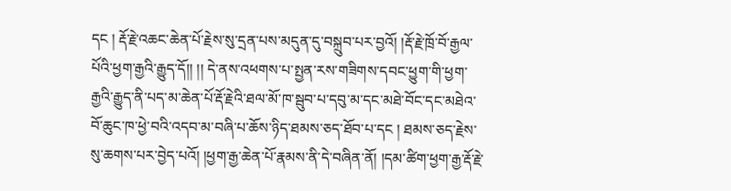དང ། རྡོ་རྗེ་འཆང་ཆེན་པོ་རྗེས་སུ་དྲན་པས་མདུན་དུ་བསྐྲུབ་པར་བྱའོ། །རྡོ་རྗེ་ཁྲོ་བོ་རྒྱལ་པོའི་ཕྱག་རྒྱའི་རྒྱུད་དོ།། །། དེ་ནས་འཕགས་པ་སྤྱན་རས་གཟིགས་དབང་ཕྱུག་གི་ཕྱག་རྒྱའི་རྒྱུད་ནི་པད་མ་ཆེན་པོ་རྡོ་རྗེའི་ཐལ་མོ་ཁ་སྦུབ་པ་དབུ་མ་དང་མཐེ་བོང་དང་མཐེའ་བོ་ཆུང་ཁ་ཕྱེ་བའི་འདབ་མ་བཞི་པ་ཆོས་ཉིད་ཐམས་ཅད་ཐོབ་པ་དང ། ཐམས་ཅད་རྗེས་སུ་ཆགས་པར་བྱེད་པའོ། །ཕྱག་རྒྱ་ཆེན་པོ་རྣམས་ནི་དེ་བཞིན་ནོ། །དམ་ཚིག་ཕྱག་རྒྱ་རྡོ་རྗེ་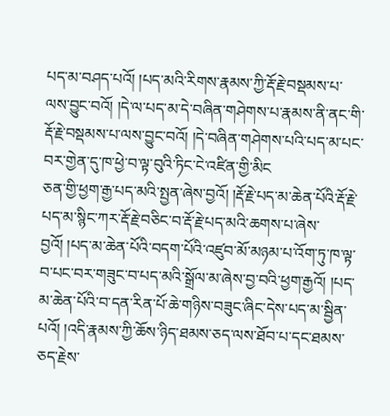པད་མ་བཤད་པའོ། །པད་མའི་རིགས་རྣམས་ཀྱི་རྡོ་རྗེ་བསྡམས་པ་ལས་བྱུང་བའོ། །དེ་ལ་པད་མ་དེ་བཞིན་གཤེགས་པ་རྣམས་ནི་ནང་གི་རྡོ་རྗེ་བསྡམས་པ་ལས་བྱུང་བའོ། །དེ་བཞིན་གཤེགས་པའི་པད་མ་པང་བར་གྱེན་དུ་ཁ་ཕྱེ་བ་ལྟ་བུའི་ཏིང་ངེ་འཛིན་གྱི་མིང
ཅན་གྱི་ཕྱག་རྒྱ་པད་མའི་སྤྱན་ཞེས་བྱའོ། །རྡོ་རྗེ་པད་མ་ཆེན་པོའི་རྡོ་རྗེ་པད་མ་སྙིང་ཀར་རྡོ་རྗེ་བཅིང་བ་རྡོ་རྗེ་པད་མའི་ཆགས་པ་ཞེས་བྱའོ། །པད་མ་ཆེན་པོའི་བདག་པོའི་འཛུབ་མོ་མཉམ་པ་འོག་ཏུ་ཁ་ལྟ་བ་པང་བར་གཟུང་བ་པད་མའི་སྒྲོལ་མ་ཞེས་བྱ་བའི་ཕྱག་རྒྱའོ། །པད་མ་ཆེན་པོའི་བ་དན་རིན་པོ་ཆེ་གཉིས་བཟུང་ཞིང་དེས་པད་མ་སྦྱིན་པའོ། །འདི་རྣམས་ཀྱི་ཆོས་ཉིད་ཐམས་ཅད་ལས་ཐོབ་པ་དང་ཐམས་ཅད་རྗེས་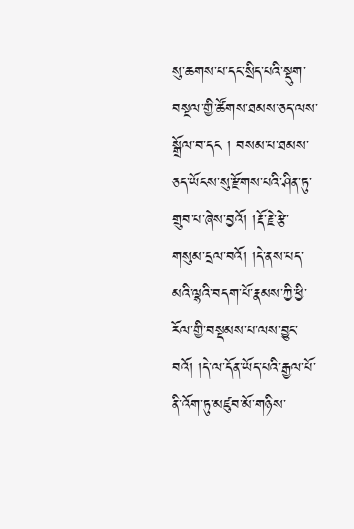སུ་ཆགས་པ་དང་སྲིད་པའི་སྡུག་བསྔལ་གྱི་ཚོགས་ཐམས་ཅད་ལས་སྒྲོལ་བ་དང ། བསམ་པ་ཐམས་ཅད་ཡོངས་སུ་རྫོགས་པའི་ཤིན་ཏུ་གྲུབ་པ་ཞེས་བྱའོ། །རྡོ་རྗེ་རྩེ་གསུམ་དྲལ་བའོ། །དེ་ནས་པད་མའི་ལྷའི་བདག་པོ་རྣམས་ཀྱི་ཕྱི་རོལ་གྱི་བསྡམས་པ་ལས་བྱུང་བའོ། །དེ་ལ་དོན་ཡོད་པའི་རྒྱལ་པོ་ནི་འོག་ཏུ་མཛུབ་མོ་གཉིས་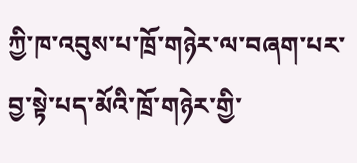ཀྱི་ཁ་འབུས་པ་ཁྲོ་གཉེར་ལ་བཞག་པར་བྱ་སྟེ་པད་མོའི་ཁྲོ་གཉེར་གྱི་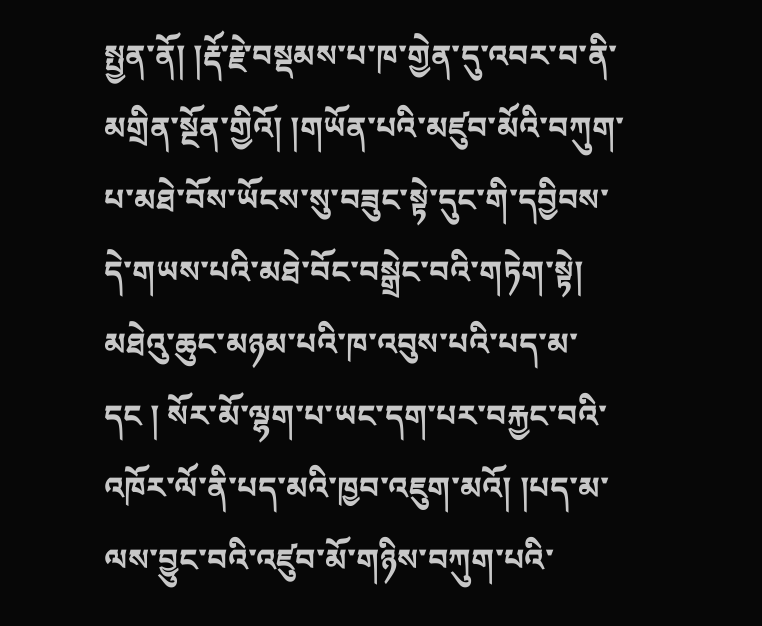སྤྱན་ནོ། །རྡོ་རྗེ་བསྡམས་པ་ཁ་གྱེན་དུ་འབར་བ་ནི་མགྲིན་སྔོན་གྱིའོ། །གཡོན་པའི་མཛུབ་མོའི་བཀུག་པ་མཐེ་བོས་ཡོངས་སུ་བཟུང་སྟེ་དུང་གི་དབྱིབས་དེ་གཡས་པའི་མཐེ་བོང་བསྒྲེང་བའི་གཏེག་སྟེ། མཐེའུ་ཆུང་མཉམ་པའི་ཁ་འབུས་པའི་པད་མ་དང ། སོར་མོ་ལྷག་པ་ཡང་དག་པར་བརྐྱང་བའི་འཁོར་ལོ་ནི་པད་མའི་ཁྱབ་འཇུག་མའོ། །པད་མ་ལས་བྱུང་བའི་འཛུབ་མོ་གཉིས་བཀུག་པའི་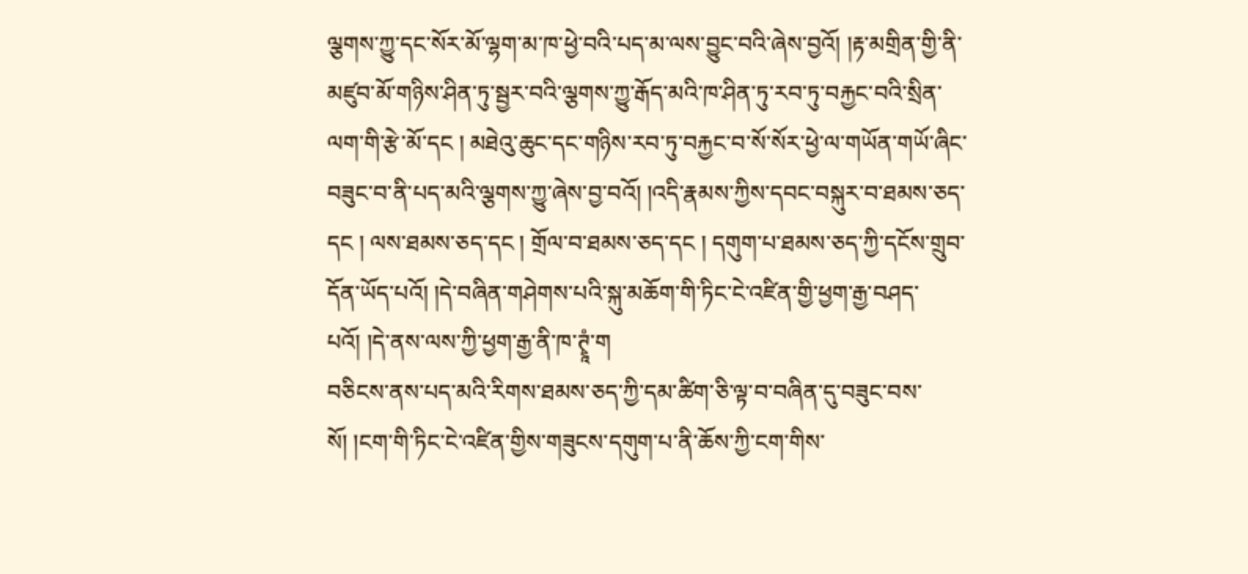ལྕགས་ཀྱུ་དང་སོར་མོ་ལྷག་མ་ཁ་ཕྱེ་བའི་པད་མ་ལས་བྱུང་བའི་ཞེས་བྱའོ། །རྟ་མགྲིན་གྱི་ནི་མཛུབ་མོ་གཉིས་ཤིན་ཏུ་སྦྱར་བའི་ལྕགས་ཀྱུ་རྒོད་མའི་ཁ་ཤིན་ཏུ་རབ་ཏུ་བརྐྱང་བའི་སྲིན་ལག་གི་རྩེ་མོ་དང ། མཐེའུ་ཆུང་དང་གཉིས་རབ་ཏུ་བརྐྱང་བ་སོ་སོར་ཕྱེ་ལ་གཡོན་གཡོ་ཞིང་བཟུང་བ་ནི་པད་མའི་ལྕགས་ཀྱུ་ཞེས་བྱ་བའོ། །འདི་རྣམས་ཀྱིས་དབང་བསྐུར་བ་ཐམས་ཅད་དང ། ལས་ཐམས་ཅད་དང ། གྲོལ་བ་ཐམས་ཅད་དང ། དགུག་པ་ཐམས་ཅད་ཀྱི་དངོས་གྲུབ་དོན་ཡོད་པའོ། །དེ་བཞིན་གཤེགས་པའི་སྐུ་མཆོག་གི་ཏིང་ངེ་འཛིན་གྱི་ཕྱག་རྒྱ་བཤད་པའོ། །དེ་ནས་ལས་ཀྱི་ཕྱག་རྒྱ་ནི་ཁ་ཊྭཱཾ་ག
བཅིངས་ནས་པད་མའི་རིགས་ཐམས་ཅད་ཀྱི་དམ་ཚིག་ཅི་ལྟ་བ་བཞིན་དུ་བཟུང་བས་སོ། །ངག་གི་ཏིང་ངེ་འཛིན་གྱིས་གཟུངས་དགུག་པ་ནི་ཆོས་ཀྱི་ངག་གིས་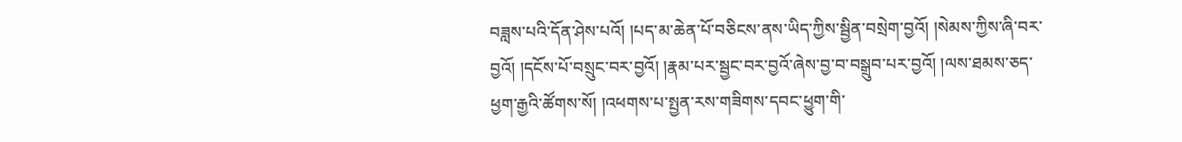བཟླས་པའི་དོན་ཤེས་པའོ། །པད་མ་ཆེན་པོ་བཅིངས་ནས་ཡིད་ཀྱིས་སྦྱིན་བསྲེག་བྱའོ། །སེམས་ཀྱིས་ཞི་བར་བྱའོ། །དངོས་པོ་བསྲུང་བར་བྱའོ། །རྣམ་པར་སྦྱང་བར་བྱའོ་ཞེས་བྱ་བ་བསྒྲུབ་པར་བྱའོ། །ལས་ཐམས་ཅད་ཕྱག་རྒྱའི་ཚོགས་སོ། །འཕགས་པ་སྤྱན་རས་གཟིགས་དབང་ཕྱུག་གི་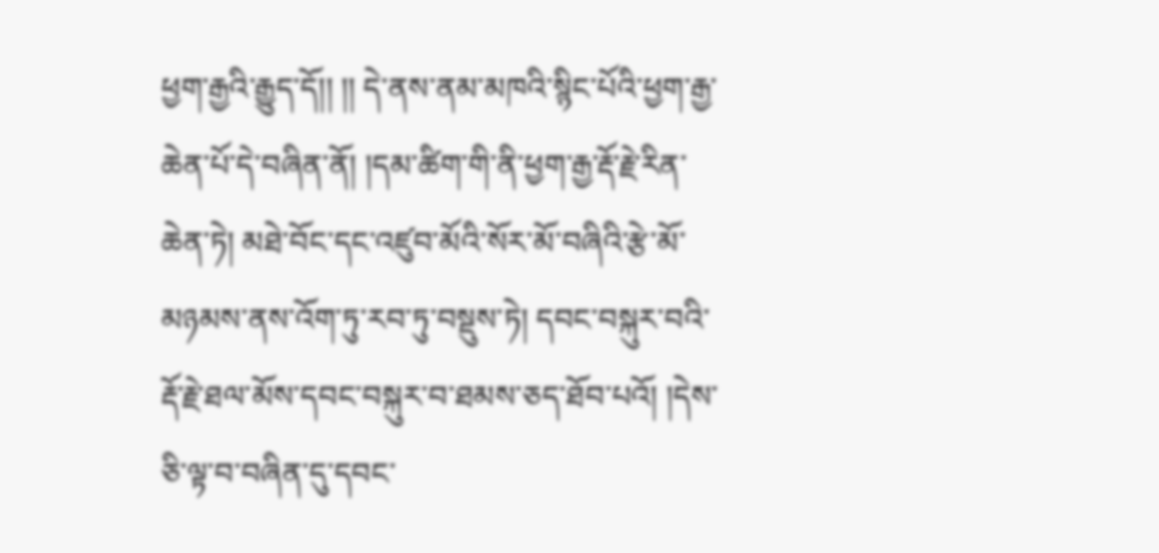ཕྱག་རྒྱའི་རྒྱུད་དོ།། །། དེ་ནས་ནམ་མཁའི་སྙིང་པོའི་ཕྱག་རྒྱ་ཆེན་པོ་དེ་བཞིན་ནོ། །དམ་ཚིག་གི་ནི་ཕྱག་རྒྱ་རྡོ་རྗེ་རིན་ཆེན་ཏེ། མཐེ་བོང་དང་འཛུབ་མོའི་སོར་མོ་བཞིའི་རྩེ་མོ་མཉམས་ནས་འོག་ཏུ་རབ་ཏུ་བསྡུས་ཏེ། དབང་བསྐུར་བའི་རྡོ་རྗེ་ཐལ་མོས་དབང་བསྐུར་བ་ཐམས་ཅད་ཐོབ་པའོ། །དེས་ཅི་ལྟ་བ་བཞིན་དུ་དབང་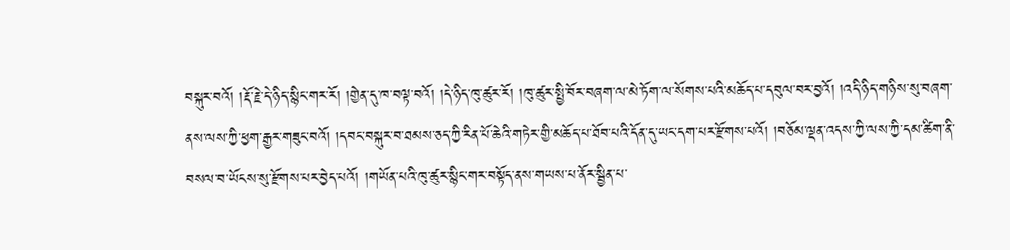བསྐུར་བའོ། །རྡོ་རྗེ་དེ་ཉིད་སྙིང་གར་རོ། །གྱེན་དུ་ཁ་བལྟ་བའོ། །དེ་ཉིད་ཁུ་ཚུར་རོ། །ཁུ་ཚུར་སྤྱི་བོར་བཞག་ལ་མེ་ཏོག་ལ་སོགས་པའི་མཆོད་པ་དབུལ་བར་བྱའོ། །འདི་ཉིད་གཉིས་སུ་བཞག་ནས་ལས་ཀྱི་ཕྱག་རྒྱར་གཟུང་བའོ། །དབང་བསྐུར་བ་ཐམས་ཅད་ཀྱི་རིན་པོ་ཆེའི་གཏེར་གྱི་མཆོད་པ་ཐོབ་པའི་དོན་དུ་ཡང་དག་པར་རྫོགས་པའོ། །བཅོམ་ལྡན་འདས་ཀྱི་ལས་ཀྱི་དམ་ཚིག་ནི་བསལ་བ་ཡོངས་སུ་རྫོགས་པར་བྱེད་པའོ། །གཡོན་པའི་ཁུ་ཚུར་སྙིང་གར་བསྟོད་ནས་གཡས་པ་ནོར་སྦྱིན་པ་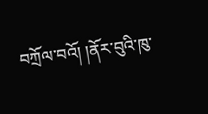བཀྲོལ་བའོ། །ནོར་བུའི་ཁུ་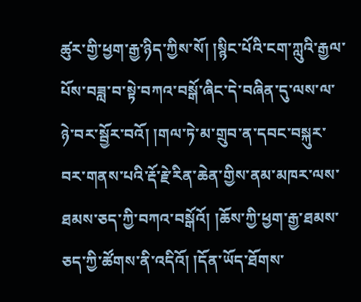ཚུར་གྱི་ཕྱག་རྒྱ་ཉིད་ཀྱིས་སོ། །སྙིང་པོའི་ངག་ཀླུའི་རྒྱལ་པོས་བཟླ་བ་སྟེ་བཀའ་བསྒོ་ཞིང་དེ་བཞིན་དུ་ལས་ལ་ཉེ་བར་སྦྱོར་བའོ། །གལ་ཏེ་མ་གྲུབ་ན་དབང་བསྐུར་བར་གནས་པའི་རྡོ་རྗེ་རིན་ཆེན་གྱིས་ནམ་མཁར་ལས་ཐམས་ཅད་ཀྱི་བཀའ་བསྒོའོ། །ཆོས་ཀྱི་ཕྱག་རྒྱ་ཐམས་ཅད་ཀྱི་ཚོགས་ནི་འདིའོ། །དོན་ཡོད་ཐོགས་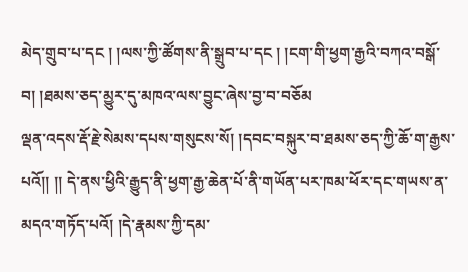མེད་གྲུབ་པ་དང ། །ལས་ཀྱི་ཚོགས་ནི་སྒྲུབ་པ་དང ། །ངག་གི་ཕྱག་རྒྱའི་བཀའ་བསྒོ་བ། །ཐམས་ཅད་མྱུར་དུ་མཁའ་ལས་བྱུང་ཞེས་བྱ་བ་བཅོམ
ལྡན་འདས་རྡོ་རྗེ་སེམས་དཔས་གསུངས་སོ། །དབང་བསྐུར་བ་ཐམས་ཅད་ཀྱི་ཆོ་ག་རྒྱས་པའོ།། །། དེ་ནས་ཕྱིའི་རྒྱུད་ནི་ཕྱག་རྒྱ་ཆེན་པོ་ནི་གཡོན་པར་ཁམ་ཕོར་དང་གཡས་ན་མདའ་གཏོད་པའོ། །དེ་རྣམས་ཀྱི་དམ་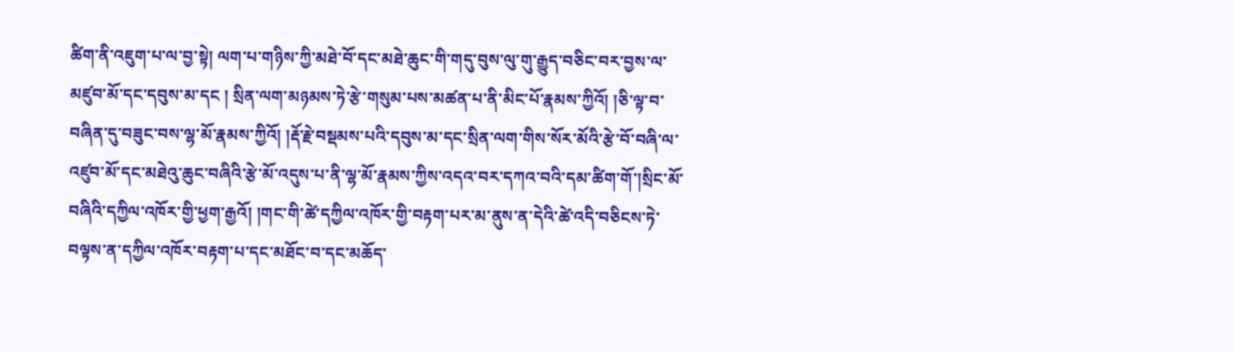ཚིག་ནི་འཇུག་པ་ལ་བྱ་སྟེ། ལག་པ་གཉིས་ཀྱི་མཐེ་བོ་དང་མཐེ་ཆུང་གི་གདུ་བུས་ལུ་གུ་རྒྱུད་བཅིང་བར་བྱས་ལ་མཛུབ་མོ་དང་དབུས་མ་དང ། སྲིན་ལག་མཉམས་ཏེ་རྩེ་གསུམ་པས་མཚན་པ་ནི་མིང་པོ་རྣམས་ཀྱིའོ། །ཅི་ལྟ་བ་བཞིན་དུ་བཟུང་བས་ལྷ་མོ་རྣམས་ཀྱིའོ། །རྡོ་རྗེ་བསྡམས་པའི་དབུས་མ་དང་སྲིན་ལག་གིས་སོར་མོའི་རྩེ་བོ་བཞི་ལ་འཛུབ་མོ་དང་མཐེའུ་ཆུང་བཞིའི་རྩེ་མོ་འདུས་པ་ནི་ལྷ་མོ་རྣམས་ཀྱིས་འདའ་བར་དཀའ་བའི་དམ་ཚིག་གོ་།སྲིང་མོ་བཞིའི་དཀྱིལ་འཁོར་གྱི་ཕྱག་རྒྱའོ། །གང་གི་ཚེ་དཀྱིལ་འཁོར་གྱི་བརྟག་པར་མ་ནུས་ན་དེའི་ཚེ་འདི་བཅིངས་ཏེ་བལྟས་ན་དཀྱིལ་འཁོར་བརྟག་པ་དང་མཐོང་བ་དང་མཆོད་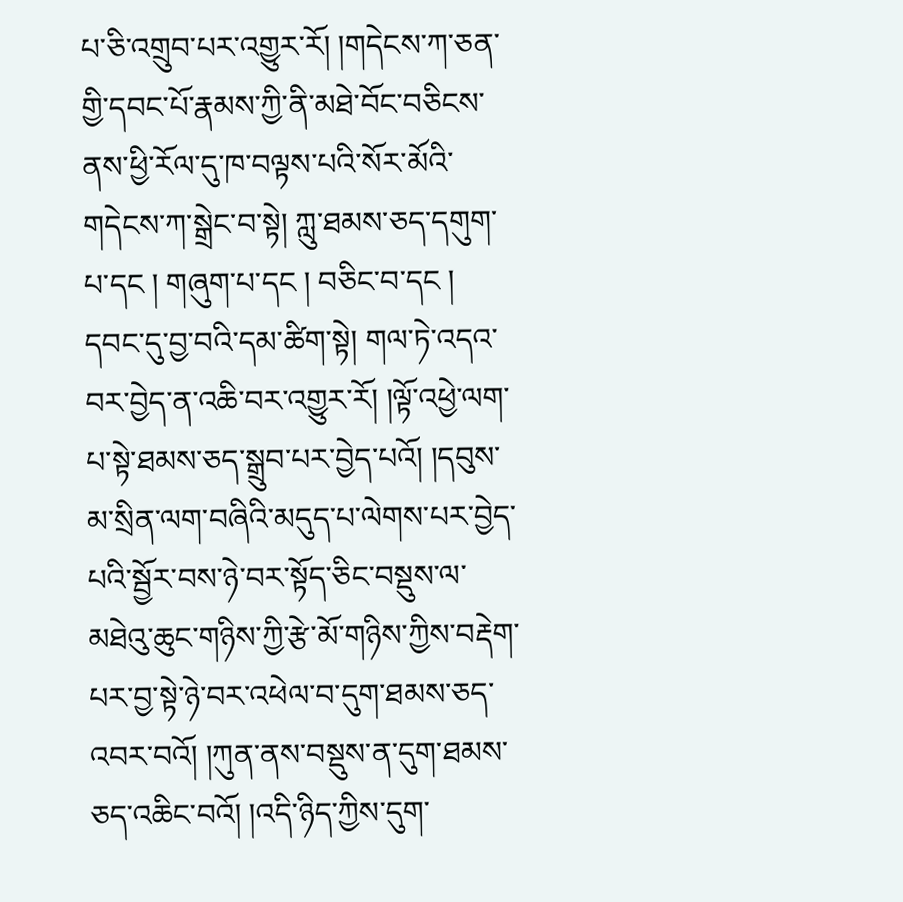པ་ཅི་འགྲུབ་པར་འགྱུར་རོ། །གདེངས་ཀ་ཅན་གྱི་དབང་པོ་རྣམས་ཀྱི་ནི་མཐེ་བོང་བཅིངས་ནས་ཕྱི་རོལ་དུ་ཁ་བལྟས་པའི་སོར་མོའི་གདེངས་ཀ་སྒྲེང་བ་སྟེ། ཀླུ་ཐམས་ཅད་དགུག་པ་དང ། གཞུག་པ་དང ། བཅིང་བ་དང ། དབང་དུ་བྱ་བའི་དམ་ཚིག་སྟེ། གལ་ཏེ་འདའ་བར་བྱེད་ན་འཆི་བར་འགྱུར་རོ། །ལྟོ་འཕྱེ་ལག་པ་སྟེ་ཐམས་ཅད་སྒྲུབ་པར་བྱེད་པའོ། །དབུས་མ་སྲིན་ལག་བཞིའི་མདུད་པ་ལེགས་པར་བྱེད་པའི་སྦྱོར་བས་ཉེ་བར་སྟོད་ཅིང་བསྡུས་ལ་མཐེའུ་ཆུང་གཉིས་ཀྱི་རྩེ་མོ་གཉིས་ཀྱིས་བརྡེག་པར་བྱ་སྟེ་ཉེ་བར་འཕེལ་བ་དུག་ཐམས་ཅད་འབར་བའོ། །ཀུན་ནས་བསྡུས་ན་དུག་ཐམས་ཅད་འཆིང་བའོ། །འདི་ཉིད་ཀྱིས་དུག་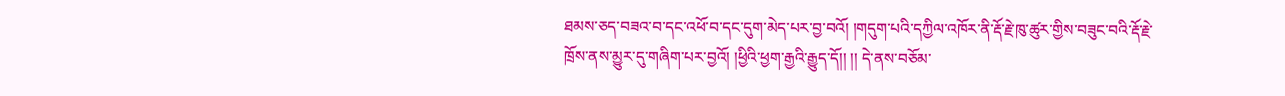ཐམས་ཅད་བཟའ་བ་དང་འཕོ་བ་དང་དུག་མེད་པར་བྱ་བའོ། །གདུག་པའི་དཀྱིལ་འཁོར་ནི་རྡོ་རྗེ་ཁུ་ཚུར་གྱིས་བཟུང་བའི་རྡོ་རྗེ་ཁྲོས་ནས་མྱུར་དུ་གཞིག་པར་བྱའོ། །ཕྱིའི་ཕྱག་རྒྱའི་རྒྱུད་དོ།། །། དེ་ནས་བཅོམ་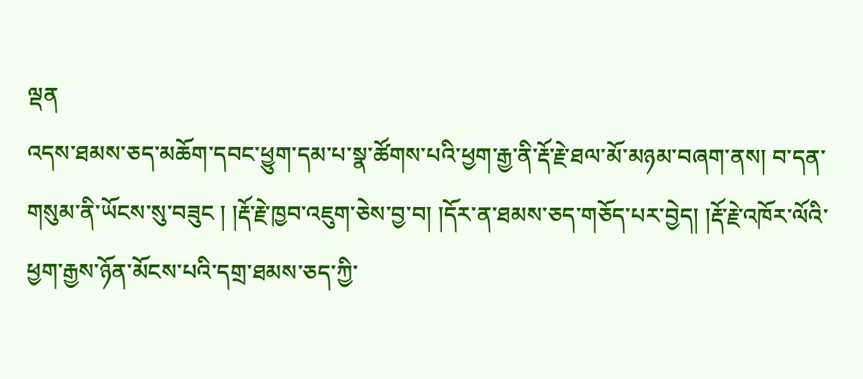ལྡན
འདས་ཐམས་ཅད་མཆོག་དབང་ཕྱུག་དམ་པ་སྣ་ཚོགས་པའི་ཕྱག་རྒྱ་ནི་རྡོ་རྗེ་ཐལ་མོ་མཉམ་བཞག་ནས། བ་དན་གསུམ་ནི་ཡོངས་སུ་བཟུང ། །རྡོ་རྗེ་ཁྱབ་འཇུག་ཅེས་བྱ་བ། །དོར་ན་ཐམས་ཅད་གཅོད་པར་བྱེད། །རྡོ་རྗེ་འཁོར་ལོའི་ཕྱག་རྒྱས་ཉོན་མོངས་པའི་དགྲ་ཐམས་ཅད་ཀྱི་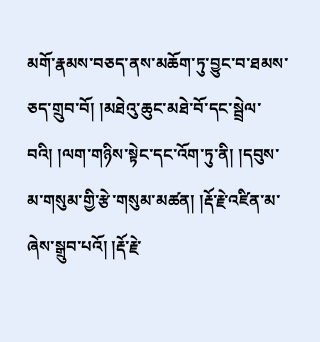མགོ་རྣམས་བཅད་ནས་མཆོག་ཏུ་བྱུང་བ་ཐམས་ཅད་གྲུབ་བོ། །མཐེའུ་ཆུང་མཐེ་བོ་དང་སྦྲེལ་བའི། །ལག་གཉིས་སྟེང་དང་འོག་ཏུ་ནི། །དབུས་མ་གསུམ་གྱི་རྩེ་གསུམ་མཚན། །རྡོ་རྗེ་འཛིན་མ་ཞེས་སྒྲུབ་པའོ། །རྡོ་རྗེ་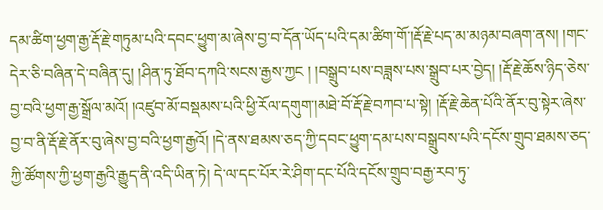དམ་ཚིག་ཕྱག་རྒྱ་རྡོ་རྗེ་གཏུམ་པའི་དབང་ཕྱུག་མ་ཞེས་བྱ་བ་དོན་ཡོད་པའི་དམ་ཚིག་གོ་།རྡོ་རྗེ་པད་མ་མཉམ་བཞག་ནས། །གང་དེར་ཅི་བཞིན་དེ་བཞིན་དུ། །ཤིན་ཏུ་ཐོབ་དཀའི་སངས་རྒྱས་ཀྱང ། །བསྒྲུབ་པས་བཟླས་པས་སྒྲུབ་པར་བྱེད། །རྡོ་རྗེ་ཆོས་ཉིད་ཅེས་བྱ་བའི་ཕྱག་རྒྱ་སྒྲོལ་མའོ། །འཛུབ་མོ་བསྡམས་པའི་ཕྱི་རོལ་དགུག་།མཐེ་བོ་རྡོ་རྗེ་བཀབ་པ་སྟེ། །རྡོ་རྗེ་ཆེན་པོའི་ནོར་བུ་སྟེར་ཞེས་བྱ་བ་ནི་རྡོ་རྗེ་ནོར་བུ་ཞེས་བྱ་བའི་ཕྱག་རྒྱའོ། །དེ་ནས་ཐམས་ཅད་ཀྱི་དབང་ཕྱུག་དམ་པས་བསྒྲུབས་པའི་དངོས་གྲུབ་ཐམས་ཅད་ཀྱི་ཚོགས་ཀྱི་ཕྱག་རྒྱའི་རྒྱུད་ནི་འདི་ཡིན་ཏེ། དེ་ལ་དང་པོར་རེ་ཤིག་དང་པོའི་དངོས་གྲུབ་བརྒྱ་རབ་ཏུ་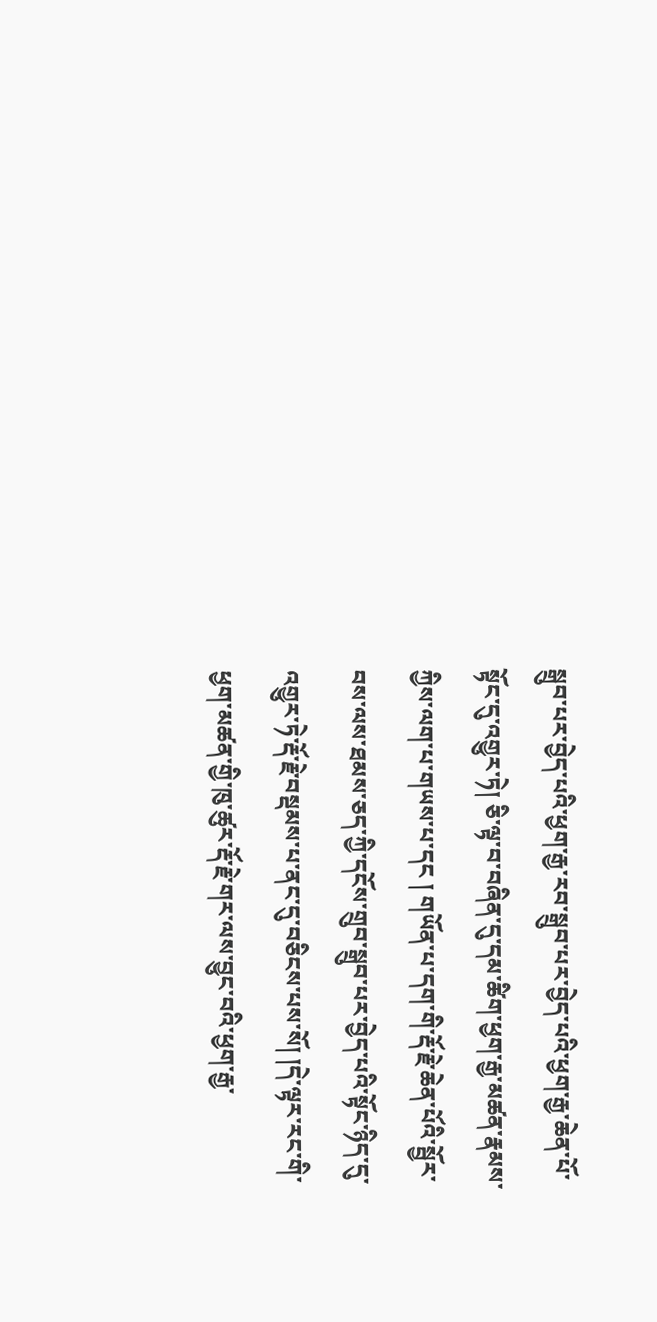སྒྲུབ་པར་བྱེད་པའི་ཕྱག་རྒྱ་རབ་སྒྲུབ་པར་བྱེད་པའི་ཕྱག་རྒྱ་ཆེན་པོ་སྟོང་དུ་འགྱུར་ཏེ། ཅི་ལྟ་བ་བཞིན་དུ་དམ་ཚིག་ཕྱག་རྒྱ་མཚན་རྣམས་ཀྱིས་ལག་པ་གཡས་པ་དང ། གཡོན་པ་དག་གི་རྡོ་རྗེ་ཆེན་པོའི་སྦྱོར་བས་ལས་ཐམས་ཅད་ཀྱི་དངོས་གྲུབ་སྒྲུབ་པར་བྱེད་པའི་སྟོང་ཉིད་དུ་འགྱུར་ཏེ་རྡོ་རྗེ་བསྡམས་པ་ནང་དུ་བཅིངས་པས་སོ། །དེ་ལྟར་རང་གི་ཕྱག་མཚན་གྱི་ཁུ་ཚུར་རྡོ་རྗེ་གར་ལས་བྱུང་བའི་ཕྱག་རྒྱ་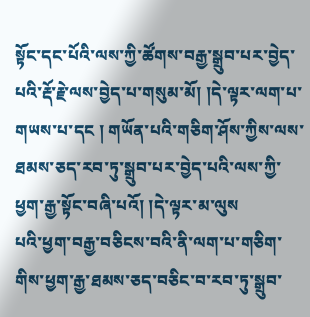སྟོང་དང་པོའི་ལས་ཀྱི་ཚོགས་བརྒྱ་སྒྲུབ་པར་བྱེད་པའི་རྡོ་རྗེ་ལས་བྱེད་པ་གསུམ་མོ། །དེ་ལྟར་ལག་པ་གཡས་པ་དང ། གཡོན་པའི་གཅིག་ཤོས་ཀྱིས་ལས་ཐམས་ཅད་རབ་ཏུ་སྒྲུབ་པར་བྱེད་པའི་ལས་ཀྱི་ཕྱག་རྒྱ་སྟོང་བཞི་པའོ། །དེ་ལྟར་མ་ལུས
པའི་ཕྱག་བརྒྱ་བཅིངས་བའི་ནི་ལག་པ་གཅིག་གིས་ཕྱག་རྒྱ་ཐམས་ཅད་བཅིང་བ་རབ་ཏུ་སྒྲུབ་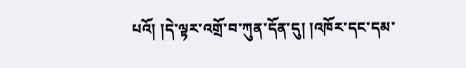པའོ། །དེ་ལྟར་འགྲོ་བ་ཀུན་དོན་དུ། །འཁོར་དང་དམ་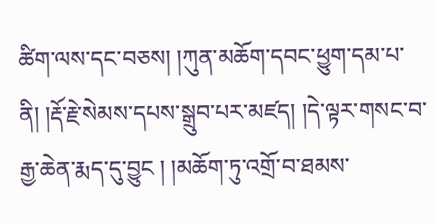ཚིག་ལས་དང་བཅས། །ཀུན་མཆོག་དབང་ཕྱུག་དམ་པ་ནི། །རྡོ་རྗེ་སེམས་དཔས་སྒྲུབ་པར་མཛད། །དེ་ལྟར་གསང་བ་རྒྱ་ཆེན་རྨད་དུ་བྱུང ། །མཆོག་ཏུ་འགྲོ་བ་ཐམས་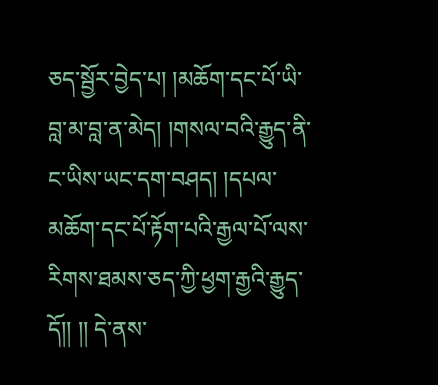ཅད་སྦྱོར་བྱེད་པ། །མཆོག་དང་པོ་ཡི་བླ་མ་བླ་ན་མེད། །གསལ་བའི་རྒྱུད་ནི་ང་ཡིས་ཡང་དག་བཤད། །དཔལ་མཆོག་དང་པོ་རྟོག་པའི་རྒྱལ་པོ་ལས་རིགས་ཐམས་ཅད་ཀྱི་ཕྱག་རྒྱའི་རྒྱུད་དོ།། །། དེ་ནས་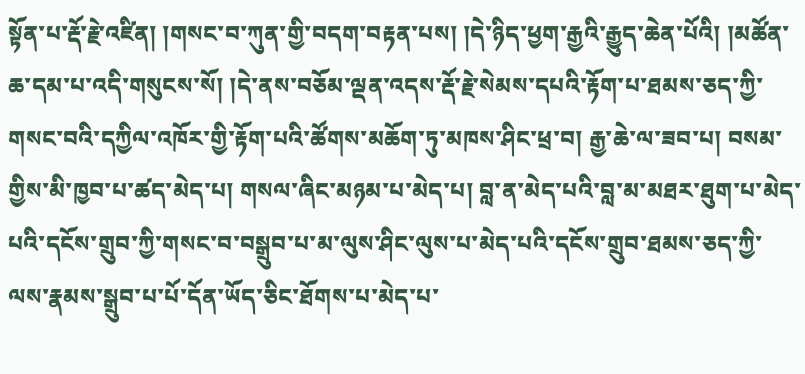སྟོན་པ་རྡོ་རྗེ་འཛིན། །གསང་བ་ཀུན་གྱི་བདག་བརྟན་པས། །དེ་ཉིད་ཕྱག་རྒྱའི་རྒྱུད་ཆེན་པོའི། །མཚོན་ཆ་དམ་པ་འདི་གསུངས་སོ། །དེ་ནས་བཅོམ་ལྡན་འདས་རྡོ་རྗེ་སེམས་དཔའི་རྟོག་པ་ཐམས་ཅད་ཀྱི་གསང་བའི་དཀྱིལ་འཁོར་གྱི་རྟོག་པའི་ཚོགས་མཆོག་ཏུ་མཁས་ཤིང་ཕྲ་བ། རྒྱ་ཆེ་ལ་ཟབ་པ། བསམ་གྱིས་མི་ཁྱབ་པ་ཚད་མེད་པ། གསལ་ཞིང་མཉམ་པ་མེད་པ། བླ་ན་མེད་པའི་བླ་མ་མཐར་ཐུག་པ་མེད་པའི་དངོས་གྲུབ་ཀྱི་གསང་བ་བསྒྲུབ་པ་མ་ལུས་ཤིང་ལུས་པ་མེད་པའི་དངོས་གྲུབ་ཐམས་ཅད་ཀྱི་ལས་རྣམས་སྒྲུབ་པ་པོ་དོན་ཡོད་ཅིང་ཐོགས་པ་མེད་པ་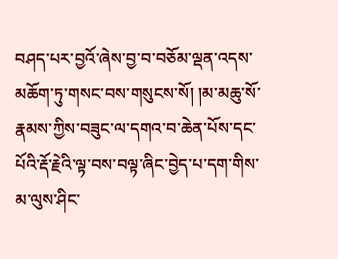བཤད་པར་བྱའོ་ཞེས་བྱ་བ་བཅོམ་ལྡན་འདས་མཆོག་ཏུ་གསང་བས་གསུངས་སོ། །མ་མཆུ་སོ་རྣམས་ཀྱིས་བཟུང་ལ་དགའ་བ་ཆེན་པོས་དང་པོའི་རྡོ་རྗེའི་ལྟ་བས་བལྟ་ཞིང་བྱེད་པ་དག་གིས་མ་ལུས་ཤིང་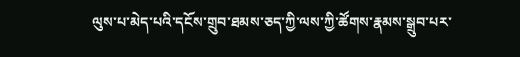ལུས་པ་མེད་པའི་དངོས་གྲུབ་ཐམས་ཅད་ཀྱི་ལས་ཀྱི་ཚོགས་རྣམས་སྒྲུབ་པར་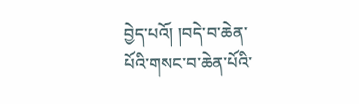བྱེད་པའོ། །བདེ་བ་ཆེན་པོའི་གསང་བ་ཆེན་པོའི་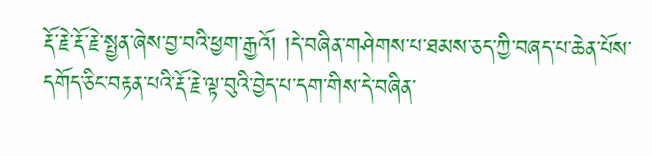རྡོ་རྗེ་རྡོ་རྗེ་སྤྱན་ཞེས་བྱ་བའི་ཕྱག་རྒྱའོ། །དེ་བཞིན་གཤེགས་པ་ཐམས་ཅད་ཀྱི་བཞད་པ་ཆེན་པོས་དགོད་ཅིང་བརྟན་པའི་རྡོ་རྗེ་ལྟ་བུའི་བྱེད་པ་དག་གིས་དེ་བཞིན་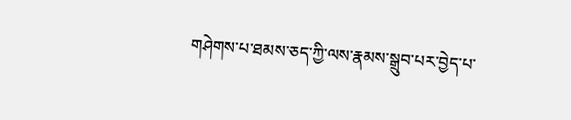གཤེགས་པ་ཐམས་ཅད་ཀྱི་ལས་རྣམས་སྒྲུབ་པར་བྱེད་པ་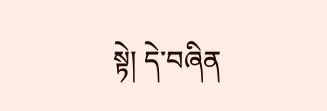སྟེ། དེ་བཞིན